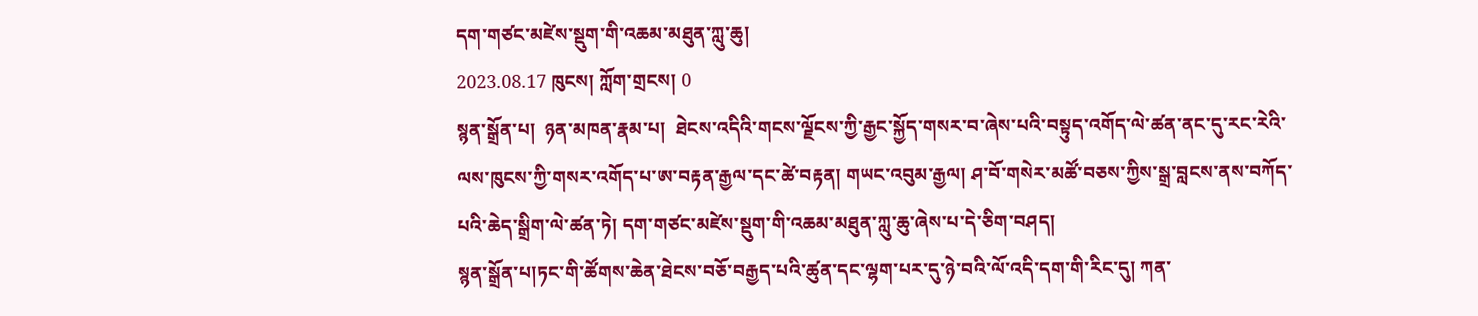དག་གཙང་མཛེས་སྡུག་གི་འཆམ་མཐུན་ཀླུ་ཆུ།
2023.08.17 ཁུངས། ཀློག་གྲངས། 0
སྙན་སྒྲོན་པ།  ཉན་མཁན་རྣམ་པ།  ཐེངས་འདིའི་གངས་ལྗོངས་ཀྱི་རྒྱང་སྐྱོད་གསར་བ་ཞེས་པའི་བསྟུད་འགོད་ལེ་ཚན་ནང་དུ་རང་རེའི་ལས་ཁུངས་ཀྱི་གསར་འགོད་པ་ཨ་བརྟན་རྒྱལ་དང་ཚེ་བརྟན། གཡང་འབུམ་རྒྱལ། ཤ་བོ་གསེར་མཚོ་བཅས་ཀྱིས་སྒྲ་བླངས་ནས་བཀོད་པའི་ཆེད་སྒྲིག་ལེ་ཚན་ཏེ། དག་གཙང་མཛེས་སྡུག་གི་འཆམ་མཐུན་ཀླུ་ཆུ་ཞེས་པ་དེ་ཅིག་བཤད།
སྙན་སྒྲོན་པ།ཏང་གི་ཚོགས་ཆེན་ཐེངས་བཅོ་བརྒྱད་པའི་ཚུན་དང་ལྷག་པར་དུ་ཉེ་བའི་ལོ་འདི་དག་གི་རིང་དུ། ཀན་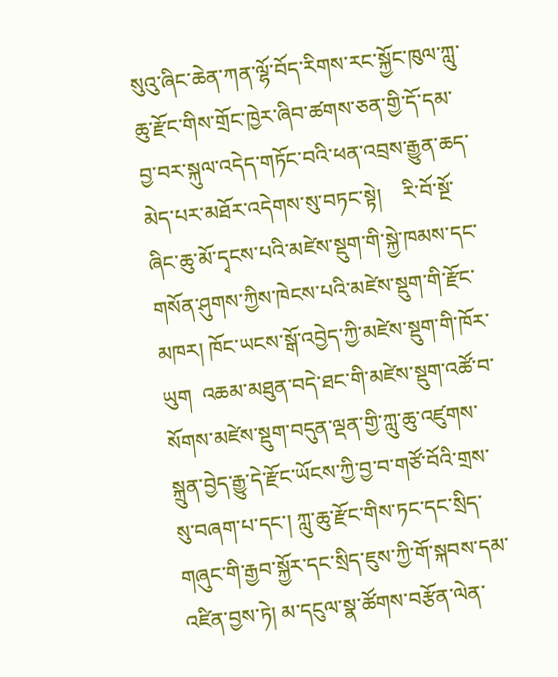སུའུ་ཞིང་ཆེན་ཀན་ལྷོ་བོད་རིགས་རང་སྐྱོང་ཁུལ་ཀླུ་ཆུ་རྫོང་གིས་གྲོང་ཁྱེར་ཞིབ་ཚགས་ཅན་གྱི་དོ་དམ་བྱ་བར་སྐུལ་འདེད་གཏོང་བའི་ཕན་འབྲས་རྒྱུན་ཆད་མེད་པར་མཐོར་འདེགས་སུ་བཏང་སྟེ།    རི་བོ་སྔོ་ཞིང་ཆུ་མོ་དྭངས་པའི་མཛེས་སྡུག་གི་སྐྱེ་ཁམས་དང་གསོན་ཤུགས་ཀྱིས་ཁེངས་པའི་མཛེས་སྡུག་གི་རྫོང་མཁར། ཁོང་ཡངས་སྒོ་འབྱེད་ཀྱི་མཛེས་སྡུག་གི་ཁོར་ཡུག  འཆམ་མཐུན་བདེ་ཐང་གི་མཛེས་སྡུག་འཚོ་བ་སོགས་མཛེས་སྡུག་བདུན་ལྡན་གྱི་ཀླུ་ཆུ་འཛུགས་སྐྲུན་བྱེད་རྒྱུ་དེ་རྫོང་ཡོངས་ཀྱི་བྱ་བ་གཙོ་བོའི་གྲས་སུ་བཞག་པ་དང་། ཀླུ་ཆུ་རྫོང་གིས་ཏང་དང་སྲིད་གཞུང་གི་རྒྱབ་སྐྱོར་དང་སྲིད་ཇུས་ཀྱི་གོ་སྐབས་དམ་འཛིན་བྱས་ཏེ། མ་དངུལ་སྣ་ཚོགས་བརྩོན་ལེན་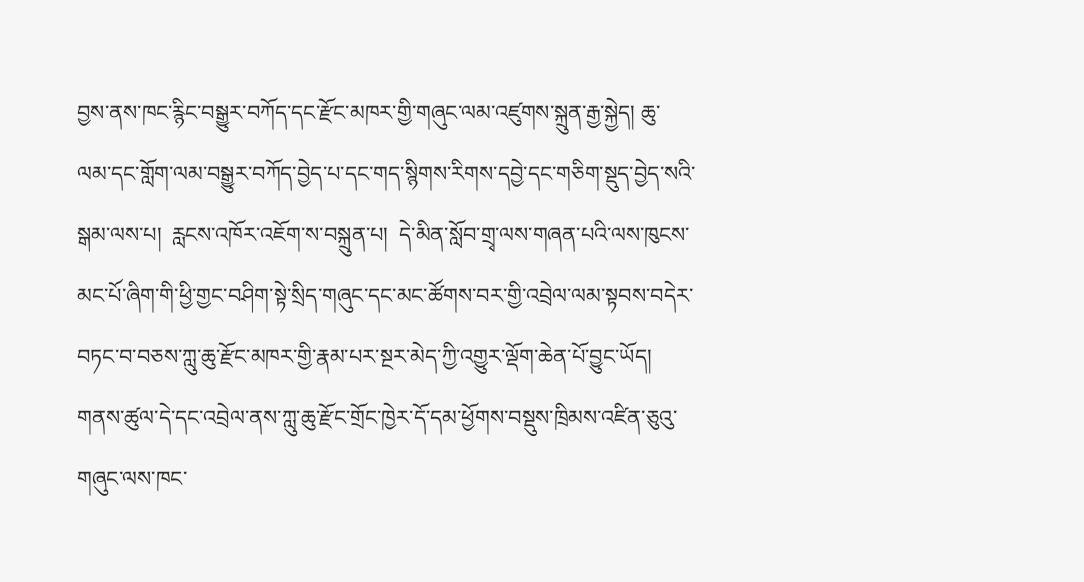བྱས་ནས་ཁང་རྙིང་བསྒྱུར་བཀོད་དང་རྫོང་མཁར་གྱི་གཞུང་ལམ་འཛུགས་སྐྲུན་རྒྱ་སྐྱེད། ཆུ་ལམ་དང་གློག་ལམ་བསྒྱུར་བཀོད་བྱེད་པ་དང་གད་སྙིགས་རིགས་དབྱེ་དང་གཅིག་སྡུད་བྱེད་སའི་སྒམ་ལས་པ།  རླངས་འཁོར་འཇོག་ས་བསྐྲུན་པ།  དེ་མིན་སློབ་གྲྭ་ལས་གཞན་པའི་ལས་ཁུངས་མང་པོ་ཞིག་གི་ཕྱི་གྱང་བཤིག་སྟེ་སྲིད་གཞུང་དང་མང་ཚོགས་བར་གྱི་འབྲེལ་ལམ་སྟབས་བདེར་བཏང་བ་བཅས་ཀླུ་ཆུ་རྫོང་མཁར་གྱི་རྣམ་པར་སྔར་མེད་ཀྱི་འགྱུར་ལྡོག་ཆེན་པོ་བྱུང་ཡོད། གནས་ཚུལ་དེ་དང་འབྲེལ་ནས་ཀླུ་ཆུ་རྫོང་གྲོང་ཁྱེར་དོ་དམ་ཕྱོགས་བསྡུས་ཁྲིམས་འཛིན་ཅུའུ་གཞུང་ལས་ཁང་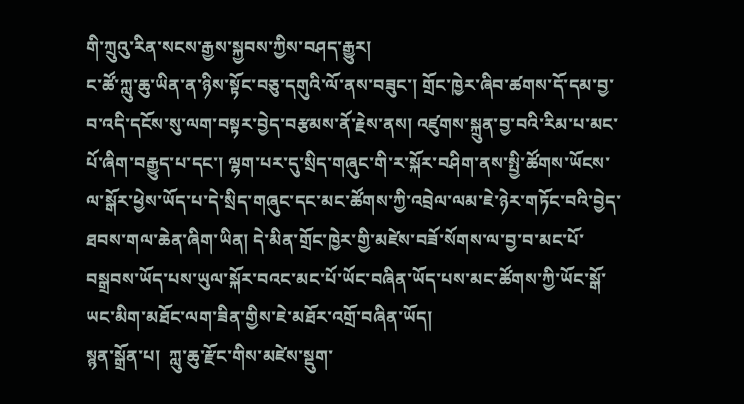གི་ཀྲུའུ་རིན་སངས་རྒྱས་སྐྱབས་ཀྱིས་བཤད་རྒྱུར།
ང་ཚོ་ཀླུ་ཆུ་ཡིན་ན་ཉིས་སྟོང་བཅུ་དགུའི་ལོ་ནས་བཟུང་། གྲོང་ཁྱེར་ཞིབ་ཚགས་དོ་དམ་བྱ་བ་འདི་དངོས་སུ་ལག་བསྟར་བྱེད་བརྩམས་ནོ་རྗེས་ནས། འཛུགས་སྐྲུན་བྱ་བའི་རིམ་པ་མང་པོ་ཞིག་བརྒྱུད་པ་དང་། ལྷག་པར་དུ་སྲིད་གཞུང་གི་ར་སྐོར་བཤིག་ནས་སྤྱི་ཚོགས་ཡོངས་ལ་སྒོར་ཕྱེས་ཡོད་པ་དེ་སྲིད་གཞུང་དང་མང་ཚོགས་ཀྱི་འབྲེལ་ལམ་ཇེ་ཉེར་གཏོང་བའི་བྱེད་ཐབས་གལ་ཆེན་ཞིག་ཡིན། དེ་མིན་གྲོང་ཁྱེར་གྱི་མཛེས་བཟོ་སོགས་ལ་བྱ་བ་མང་པོ་བསྒྲབས་ཡོད་པས་ཡུལ་སྐོར་བའང་མང་པོ་ཡོང་བཞིན་ཡོད་པས་མང་ཚོགས་ཀྱི་ཡོང་སྒོ་ཡང་མིག་མཐོང་ལག་ཟིན་གྱིས་ཇེ་མཐོར་འགྲོ་བཞིན་ཡོད།
སྙན་སྒྲོན་པ།  ཀླུ་ཆུ་རྫོང་གིས་མཛེས་སྡུག་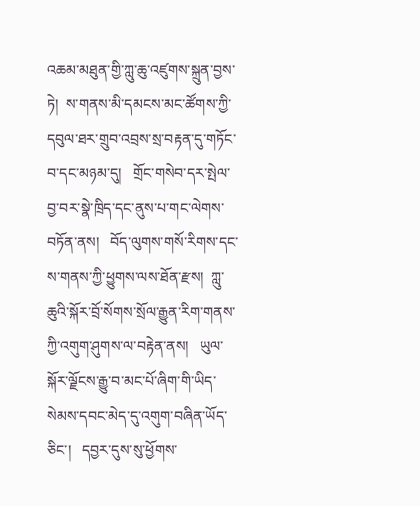འཆམ་མཐུན་གྱི་ཀླུ་ཆུ་འཛུགས་སྐྲུན་བྱས་ཏེ།  ས་གནས་མི་དམངས་མང་ཚོགས་ཀྱི་དབུལ་ཐར་གྲུབ་འབྲས་སྲ་བརྟན་དུ་གཏོང་བ་དང་མཉམ་དུ།   གྲོང་གསེབ་དར་སྤེལ་བྱ་བར་སྣེ་ཁྲིད་དང་ནུས་པ་གང་ལེགས་བཏོན་ནས།   བོད་ལུགས་གསོ་རིགས་དང་ས་གནས་ཀྱི་ཕྱུགས་ལས་ཐོན་རྫས།  ཀླུ་ཆུའི་སྐོར་བྲོ་སོགས་སྲོལ་རྒྱུན་རིག་གནས་ཀྱི་འགུག་ཤུགས་ལ་བརྟེན་ནས།   ཡུལ་སྐོར་ལྗོངས་རྒྱུ་བ་མང་པོ་ཞིག་གི་ཡིད་སེམས་དབང་མེད་དུ་འགུག་བཞིན་ཡོད་ཅིང་།   དབྱར་དུས་སུ་ཕྱོགས་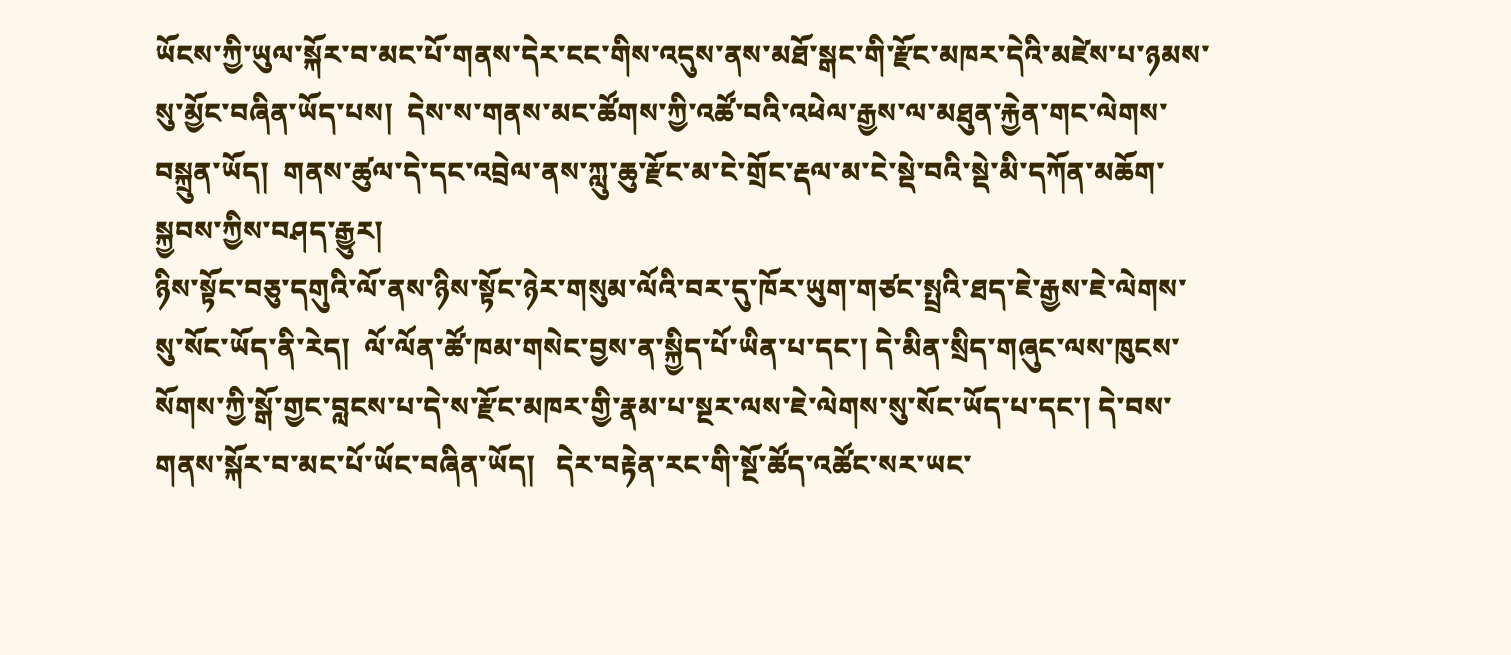ཡོངས་ཀྱི་ཡུལ་སྐོར་བ་མང་པོ་གནས་དེར་ངང་གིས་འདུས་ནས་མཐོ་སྒང་གི་རྫོང་མཁར་དེའི་མཛེས་པ་ཉམས་སུ་མྱོང་བཞིན་ཡོད་པས།  དེས་ས་གནས་མང་ཚོགས་ཀྱི་འཚོ་བའི་འཕེལ་རྒྱས་ལ་མཐུན་རྐྱེན་གང་ལེགས་བསྐྲུན་ཡོད།  གནས་ཚུལ་དེ་དང་འབྲེལ་ནས་ཀླུ་ཆུ་རྫོང་མ་ངེ་གྲོང་རྡལ་མ་ངེ་སྡེ་བའི་སྡེ་མི་དཀོན་མཆོག་སྐྱབས་ཀྱིས་བཤད་རྒྱུར།
ཉིས་སྟོང་བཅུ་དགུའི་ལོ་ནས་ཉིས་སྟོང་ཉེར་གསུམ་ལོའི་བར་དུ་ཁོར་ཡུག་གཙང་སྤྲའི་ཐད་ཇེ་རྒྱས་ཇེ་ལེགས་སུ་སོང་ཡོད་ནི་རེད།  ལོ་ལོན་ཚོ་ཁམ་གསེང་བྱས་ན་སྐྱིད་པོ་ཡིན་པ་དང་། དེ་མིན་སྲིད་གཞུང་ལས་ཁུངས་སོགས་ཀྱི་སྒོ་གྱང་བླངས་པ་དེ་ས་རྫོང་མཁར་གྱི་རྣམ་པ་སྔར་ལས་ཇེ་ལེགས་སུ་སོང་ཡོད་པ་དང་། དེ་བས་གནས་སྐོར་བ་མང་པོ་ཡོང་བཞིན་ཡོད།   དེར་བརྟེན་རང་གི་སྔོ་ཚོད་འཚོང་སར་ཡང་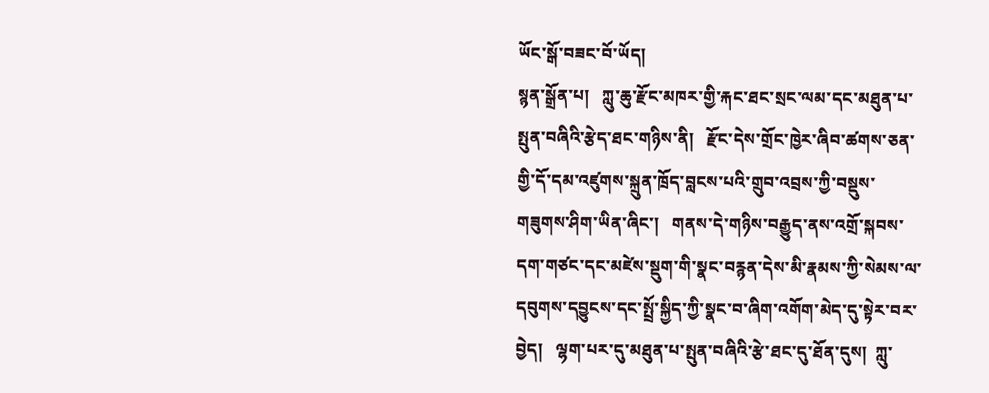ཡོང་སྒོ་བཟང་བོ་ཡོད།
སྙན་སྒྲོན་པ།   ཀླུ་ཆུ་རྫོང་མཁར་གྱི་རྐང་ཐང་སྲང་ལམ་དང་མཐུན་པ་སྤུན་བཞིའི་རྩེད་ཐང་གཉིས་ནི།   རྫོང་དེས་གྲོང་ཁྱེར་ཞིབ་ཚགས་ཅན་གྱི་དོ་དམ་འཛུགས་སྐྲུན་ཁྲོད་བླངས་པའི་གྲུབ་འབྲས་ཀྱི་བསྡུས་གཟུགས་ཤིག་ཡིན་ཞིང་།   གནས་དེ་གཉིས་བརྒྱུད་ནས་འགྲོ་སྐབས་དག་གཙང་དང་མཛེས་སྡུག་གི་སྣང་བརྙན་དེས་མི་རྣམས་ཀྱི་སེམས་ལ་དབུགས་དབྱུངས་དང་སྤྲོ་སྐྱིད་ཀྱི་སྣང་བ་ཞིག་འགོག་མེད་དུ་སྟེར་བར་བྱེད།   ལྷག་པར་དུ་མཐུན་པ་སྤུན་བཞིའི་རྩེ་ཐང་དུ་ཐོན་དུས།  ཀླུ་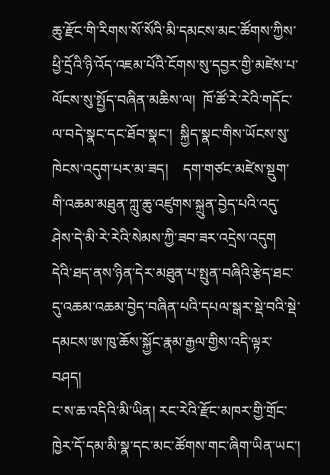ཆུ་རྫོང་གི་རིགས་སོ་སོའི་མི་དམངས་མང་ཚོགས་ཀྱིས་ཕྱི་དྲོའི་ཉི་འོད་འཇམ་པོའི་ངོགས་སུ་དབྱར་གྱི་མཛེས་པ་ལོངས་སུ་སྤྱོད་བཞིན་མཆིས་ལ།  ཁོ་ཚོ་རེ་རེའི་གདོང་ལ་བདེ་སྣང་དང་ཐོབ་སྣང་།  སྐྱིད་སྣང་གིས་ཡོངས་སུ་ཁེངས་འདུག་པར་མ་ཟད།    དག་གཙང་མཛེས་སྡུག་གི་འཆམ་མཐུན་ཀླུ་ཆུ་འཛུགས་སྐྲུན་བྱེད་པའི་འདུ་ཤེས་དེ་མི་རེ་རེའི་སེམས་ཀྱི་ཟབ་ཟར་འདྲེས་འདུག  དེའི་ཐད་ནས་ཉིན་དེར་མཐུན་པ་སྤུན་བཞིའི་རྩེད་ཐང་དུ་འཆམ་འཆམ་བྱེད་བཞིན་པའི་དཔལ་སྒར་སྡེ་བའི་སྡེ་དམངས་ཨ་ཁུ་ཆོས་སྐྱོང་རྣམ་རྒྱལ་གྱིས་འདི་ལྟར་བཤད།
ང་ས་ཆ་འདིའི་མི་ཡིན། རང་རེའི་རྫོང་མཁར་གྱི་གྲོང་ཁྱེར་དོ་དམ་མི་སྣ་དང་མང་ཚོགས་གང་ཞིག་ཡིན་ཡང་།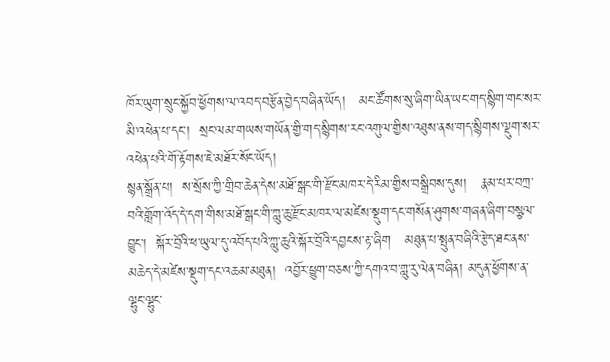ཁོར་ཡུག་སྲུང་སྐྱོབ་ཕྱོགས་ལ་འབད་བརྩོན་བྱེད་བཞིན་ཡོད།   མང་ཚོགས་སུ་ཞིག་ཡིན་ཡང་གད་སྙིག་གང་སར་མི་འཕེན་པ་དང་།  སྲང་ལམ་གཡས་གཡོན་གྱི་གད་སྙིགས་རང་འགུལ་གྱིས་འཐུས་ནས་གད་སྙིགས་ལྡུག་སར་འཕེན་པའི་གོ་རྟོགས་ཇེ་མཐོར་སོང་ཡོད།
སྙན་སྒྲོན་པ།  ས་སྲོས་ཀྱི་གྲིབ་ཆེན་དེས་མཐོ་སྒང་གི་རྫོང་མཁར་དེ་རིམ་གྱིས་བསྒྲིབས་དུས།   རྣམ་པར་བཀྲ་བའི་གློག་འོད་དེ་དག་གིས་མཐོ་སྒང་གི་ཀླུ་ཆུ་རྫོང་མཁར་ལ་མཛེས་སྡུག་དང་གསོན་ཤུགས་གཞན་ཞིག་བསྩལ་བྱུང་།  སྐོར་བྲོའི་ཕ་ཡུལ་དུ་འབོད་པའི་ཀླུ་ཆུའི་སྐོར་བྲོའི་དབྱངས་རྟ་ཞིག   མཐུན་པ་སྤུན་བཞིའི་རྩེད་ཐང་ནས་མཆེད་དེ་མཛེས་སྡུག་དང་འཆམ་མཐུན།  འབྱོར་ཕྱུག་བཅས་ཀྱི་དགའ་བ་གླུ་རུ་ལེན་བཞིན། མདུན་ཕྱོགས་ན་ལྷུང་ལྷུང་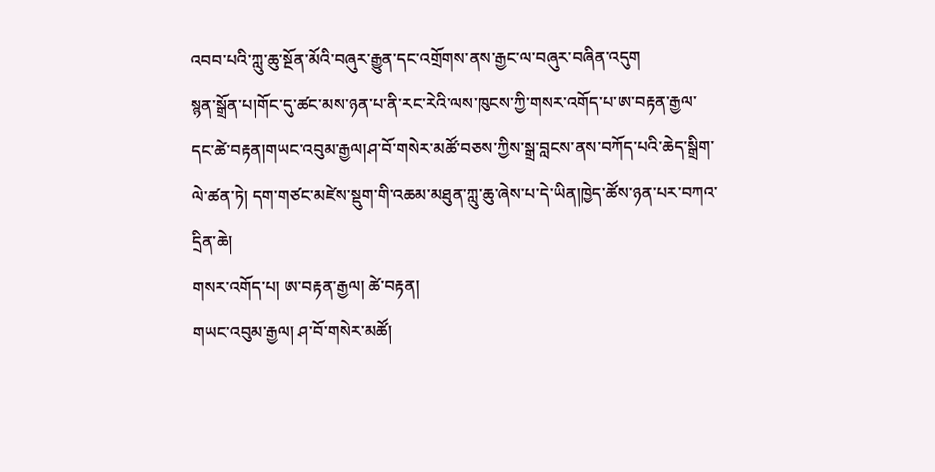འབབ་པའི་ཀླུ་ཆུ་སྔོན་མོའི་བཞུར་རྒྱུན་དང་འགྲོགས་ནས་རྒྱང་ལ་བཞུར་བཞིན་འདུག
སྙན་སྒྲོན་པ།གོང་དུ་ཚང་མས་ཉན་པ་ནི་རང་རེའི་ལས་ཁུངས་ཀྱི་གསར་འགོད་པ་ཨ་བརྟན་རྒྱལ་དང་ཚེ་བརྟན།གཡང་འབུམ་རྒྱལ།ཤ་བོ་གསེར་མཚོ་བཅས་ཀྱིས་སྒྲ་བླངས་ནས་བཀོད་པའི་ཆེད་སྒྲིག་ལེ་ཚན་ཏེ། དག་གཙང་མཛེས་སྡུག་གི་འཆམ་མཐུན་ཀླུ་ཆུ་ཞེས་པ་དེ་ཡིན།ཁྱེད་ཚོས་ཉན་པར་བཀའ་དྲིན་ཆེ།
གསར་འགོད་པ། ཨ་བརྟན་རྒྱལ། ཚེ་བརྟན།
གཡང་འབུམ་རྒྱལ། ཤ་བོ་གསེར་མཚོ།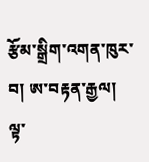རྩོམ་སྒྲིག་འགན་ཁུར་བ། ཨ་བརྟན་རྒྱལ།
ལྟ་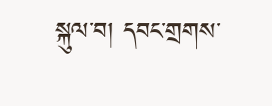སྐུལ་བ། དབང་གྲགས་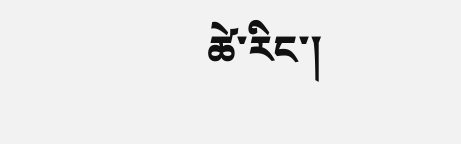ཚེ་རིང་།